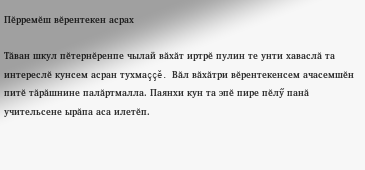Пĕрремĕш вĕрентекен асрах

Тăван шкул пĕтернĕренпе чылай вăхăт иртрĕ пулин те унти хаваслă та интереслĕ кунсем асран тухмаççĕ. Вăл вăхăтри вĕрентекенсем ачасемшĕн питĕ тăрăшнине палăртмалла. Паянхи кун та эпĕ пире пĕлӳ панă учительсене ырăпа аса илетĕп.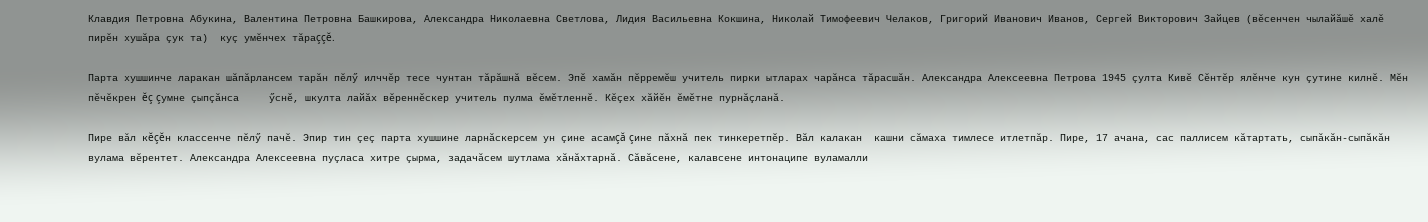Клавдия Петровна Абукина, Валентина Петровна Башкирова, Александра Николаевна Светлова, Лидия Васильевна Кокшина, Николай Тимофеевич Челаков, Григорий Иванович Иванов, Сергей Викторович Зайцев (вĕсенчен чылайăшĕ халĕ пирĕн хушăра çук та)  куç умĕнчех тăраççĕ.

Парта хушшинче ларакан шăпăрлансем тарăн пĕлӳ илччĕр тесе чунтан тăрăшнă вĕсем. Эпĕ хамăн пĕрремĕш учитель пирки ытларах чарăнса тăрасшăн. Александра Алексеевна Петрова 1945 çулта Кивĕ Сĕнтĕр ялĕнче кун çутине килнĕ. Мĕн пĕчĕкрен ĕç çумне çыпçăнса     ӳснĕ, шкулта лайăх вĕреннĕскер учитель пулма ĕмĕтленнĕ. Кĕçех хăйĕн ĕмĕтне пурнăçланă.

Пире вăл кĕçĕн классенче пĕлӳ пачĕ. Эпир тин çеç парта хушшине ларнăскерсем ун çине асамçă çине пăхнă пек тинкеретпĕр. Вăл калакан  кашни сăмаха тимлесе итлетпăр. Пире, 17 ачана, сас паллисем кăтартать, сыпăкăн-сыпăкăн вулама вĕрентет. Александра Алексеевна пуçласа хитре çырма, задачăсем шутлама хăнăхтарнă. Сăвăсене, калавсене интонаципе вуламалли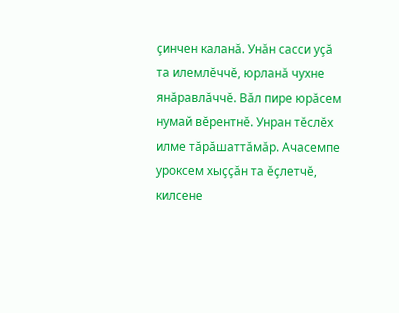çинчен каланă. Унăн сасси уçă та илемлĕччĕ, юрланă чухне янăравлăччĕ. Вăл пире юрăсем нумай вĕрентнĕ. Унран тĕслĕх илме тăрăшаттăмăр. Ачасемпе уроксем хыççăн та ĕçлетчĕ, килсене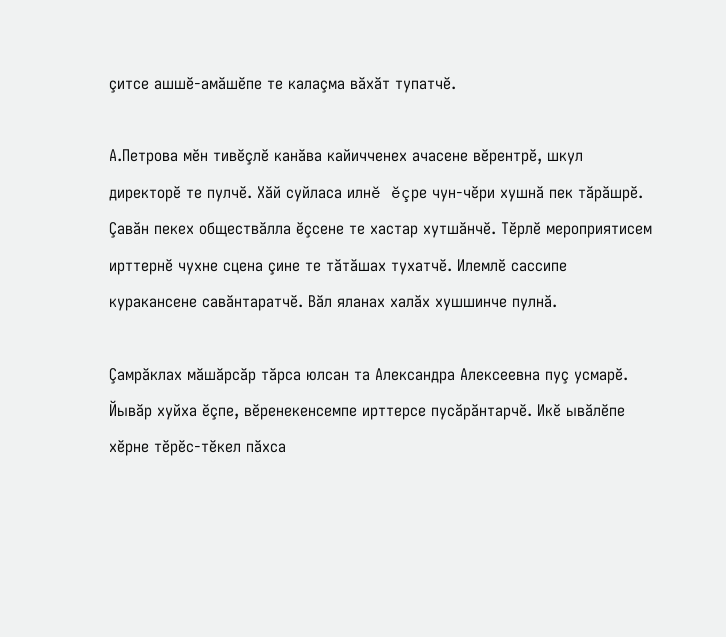çитсе ашшĕ-амăшĕпе те калаçма вăхăт тупатчĕ.

А.Петрова мĕн тивĕçлĕ канăва кайичченех ачасене вĕрентрĕ, шкул директорĕ те пулчĕ. Хăй суйласа илнĕ ĕçре чун-чĕри хушнă пек тăрăшрĕ. Çавăн пекех обществăлла ĕçсене те хастар хутшăнчĕ. Тĕрлĕ мероприятисем ирттернĕ чухне сцена çине те тăтăшах тухатчĕ. Илемлĕ сассипе куракансене савăнтаратчĕ. Вăл яланах халăх хушшинче пулнă.

Çамрăклах мăшăрсăр тăрса юлсан та Александра Алексеевна пуç усмарĕ. Йывăр хуйха ĕçпе, вĕренекенсемпе ирттерсе пусăрăнтарчĕ. Икĕ ывăлĕпе хĕрне тĕрĕс-тĕкел пăхса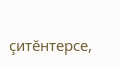çитĕнтерсе,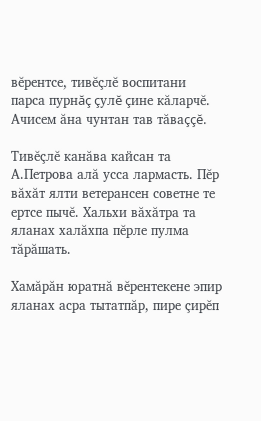вĕрентсе, тивĕçлĕ воспитани парса пурнăç çулĕ çине кăларчĕ. Ачисем ăна чунтан тав тăваççĕ.

Тивĕçлĕ канăва кайсан та А.Петрова алă усса лармасть. Пĕр вăхăт ялти ветерансен советне те ертсе пычĕ. Хальхи вăхăтра та яланах халăхпа пĕрле пулма тăрăшать.

Хамăрăн юратнă вĕрентекене эпир яланах асра тытатпăр, пире çирĕп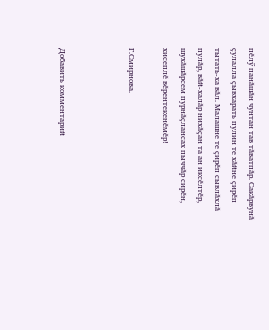пĕлӳ панăшăн чунтан тав тăватпăр. Сакăрвунă çулалла çывхарать пулин те хăйне çирĕп тытать-ха вăл. Малашне те çирĕп сывлăхлă пулăр, вăй-халăр нихăçан та ан иксĕлтĕр, шухăшăрсем пурнăçлансах пыччăр сирĕн, хисеплĕ вĕрентекенĕмĕр!

Г.Смирнова.



Добавить комментарий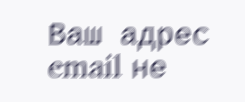Ваш адрес email не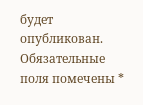будет опубликован. Обязательные поля помечены *